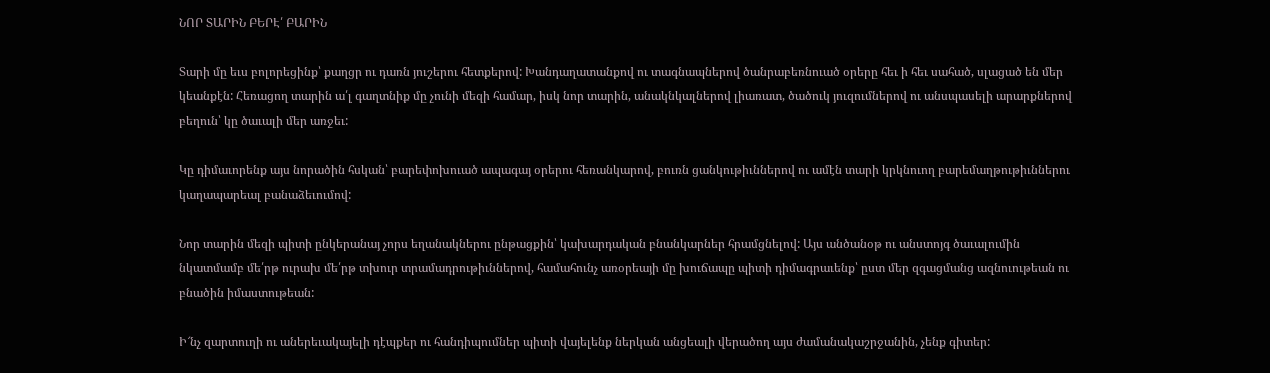ՆՈՐ ՏԱՐԻՆ ԲԵՐԷ՛ ԲԱՐԻՆ

Տարի մը եւս բոլորեցինք՝ քաղցր ու դառն յուշերու հետքերով: Խանդաղատանքով ու տագնապներով ծանրաբեռնուած օրերը հեւ ի հեւ սահած, սլացած են մեր կեանքէն: Հեռացող տարին ա՛լ գաղտնիք մը չունի մեզի համար, իսկ նոր տարին, անակնկալներով լիառատ, ծածուկ յուզումներով ու անսպասելի արարքներով բեղուն՝ կը ծաւալի մեր առջեւ:

Կը դիմաւորենք այս նորածին հսկան՝ բարեփոխուած ապագայ օրերու հեռանկարով, բուռն ցանկութիւններով ու ամէն տարի կրկնուող բարեմաղթութիւններու կաղապարեալ բանաձեւումով:

Նոր տարին մեզի պիտի ընկերանայ չորս եղանակներու ընթացքին՝ կախարդական բնանկարներ հրամցնելով: Այս անծանօթ ու անստոյգ ծաւալումին նկատմամբ մե՛րթ ուրախ մե՛րթ տխուր տրամադրութիւններով, համահունչ առօրեայի մը խուճապը պիտի դիմագրաւենք՝ ըստ մեր զգացմանց ազնուութեան ու բնածին իմաստութեան:

Ի՜նչ զարտուղի ու աներեւակայելի դէպքեր ու հանդիպումներ պիտի վայելենք ներկան անցեալի վերածող այս ժամանակաշրջանին, չենք գիտեր: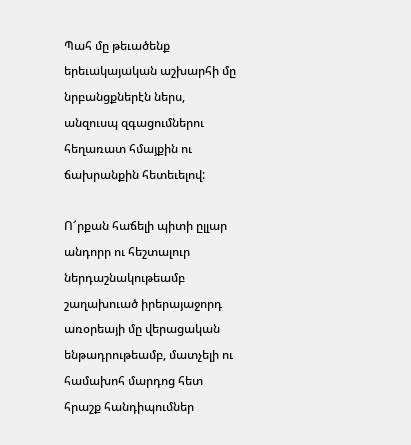Պահ մը թեւածենք երեւակայական աշխարհի մը նրբանցքներէն ներս, անզուսպ զգացումներու հեղառատ հմայքին ու ճախրանքին հետեւելով:

Ո՜րքան հաճելի պիտի ըլլար անդորր ու հեշտալուր ներդաշնակութեամբ շաղախուած իրերայաջորդ առօրեայի մը վերացական ենթադրութեամբ, մատչելի ու համախոհ մարդոց հետ հրաշք հանդիպումներ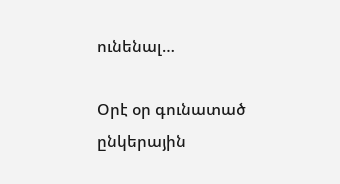ունենալ…

Օրէ օր գունատած ընկերային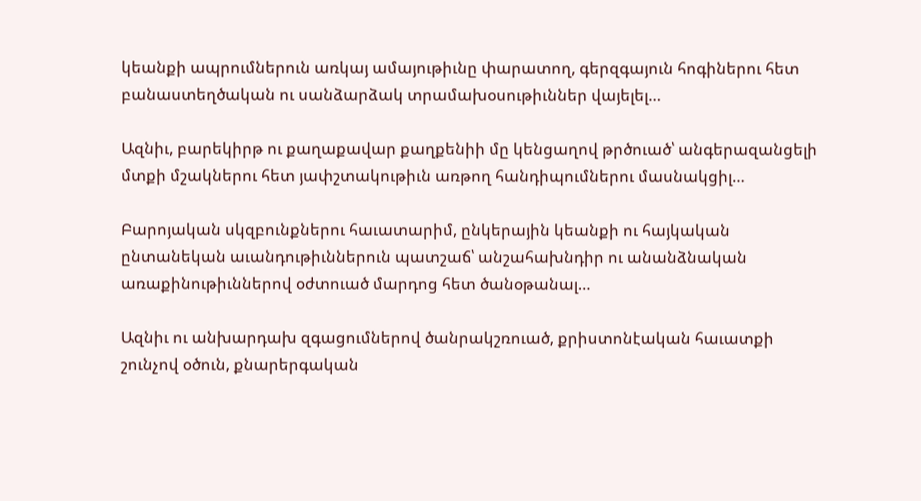կեանքի ապրումներուն առկայ ամայութիւնը փարատող, գերզգայուն հոգիներու հետ բանաստեղծական ու սանձարձակ տրամախօսութիւններ վայելել…

Ազնիւ, բարեկիրթ ու քաղաքավար քաղքենիի մը կենցաղով թրծուած՝ անգերազանցելի մտքի մշակներու հետ յափշտակութիւն առթող հանդիպումներու մասնակցիլ…

Բարոյական սկզբունքներու հաւատարիմ, ընկերային կեանքի ու հայկական ընտանեկան աւանդութիւններուն պատշաճ՝ անշահախնդիր ու անանձնական առաքինութիւններով օժտուած մարդոց հետ ծանօթանալ…

Ազնիւ ու անխարդախ զգացումներով ծանրակշռուած, քրիստոնէական հաւատքի շունչով օծուն, քնարերգական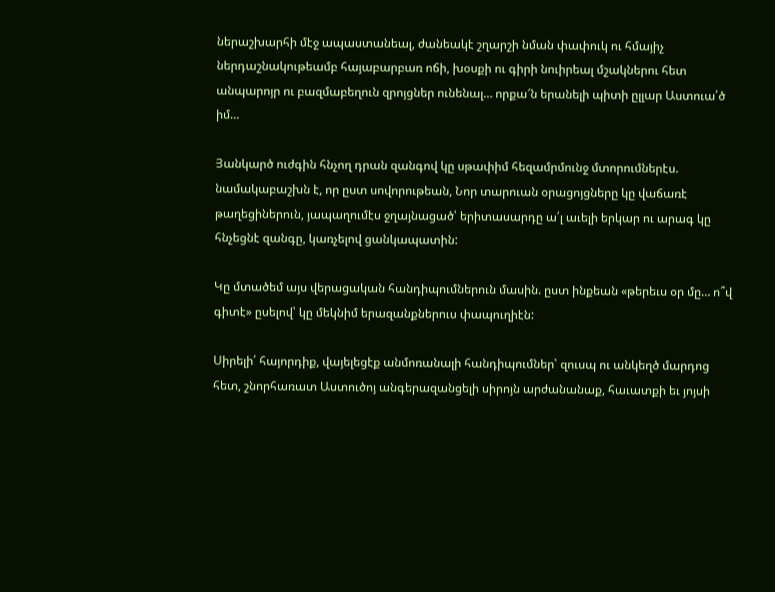ներաշխարհի մէջ ապաստանեալ, ժանեակէ շղարշի նման փափուկ ու հմայիչ ներդաշնակութեամբ հայաբարբառ ոճի, խօսքի ու գիրի նուիրեալ մշակներու հետ անպարոյր ու բազմաբեղուն զրոյցներ ունենալ… որքա՜ն երանելի պիտի ըլլար Աստուա՛ծ իմ…

Յանկարծ ուժգին հնչող դրան զանգով կը սթափիմ հեզամրմունջ մտորումներէս. նամակաբաշխն է, որ ըստ սովորութեան, Նոր տարուան օրացոյցները կը վաճառէ թաղեցիներուն, յապաղումէս ջղայնացած՝ երիտասարդը ա՛լ աւելի երկար ու արագ կը հնչեցնէ զանգը, կառչելով ցանկապատին:

Կը մտածեմ այս վերացական հանդիպումներուն մասին. ըստ ինքեան «թերեւս օր մը… ո՞վ գիտէ» ըսելով՝ կը մեկնիմ երազանքներուս փապուղիէն:

Սիրելի՛ հայորդիք, վայելեցէք անմոռանալի հանդիպումներ՝ զուսպ ու անկեղծ մարդոց հետ, շնորհառատ Աստուծոյ անգերազանցելի սիրոյն արժանանաք, հաւատքի եւ յոյսի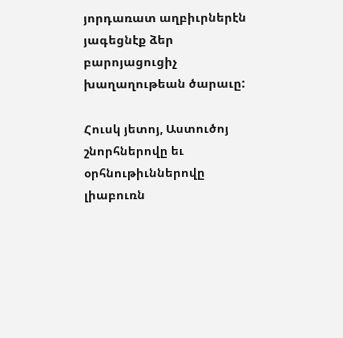յորդառատ աղբիւրներէն յագեցնէք ձեր բարոյացուցիչ խաղաղութեան ծարաւը:

Հուսկ յետոյ, Աստուծոյ շնորհներովը եւ օրհնութիւններովը լիաբուռն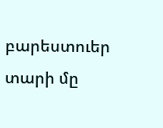բարեստուեր տարի մը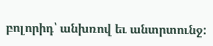բոլորիդ՝ անխռով եւ անտրտունջ: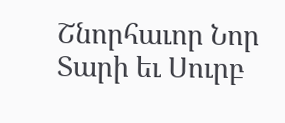Շնորհաւոր Նոր Տարի եւ Սուրբ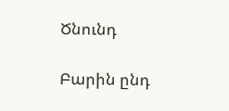Ծնունդ

Բարին ընդ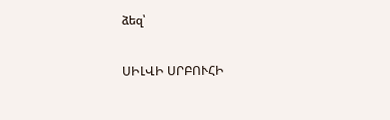ձեզ՝

ՍԻԼՎԻ ՍՐԲՈՒՀԻ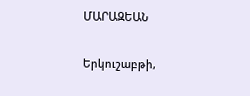ՄԱՐԱԶԵԱՆ

Երկուշաբթի,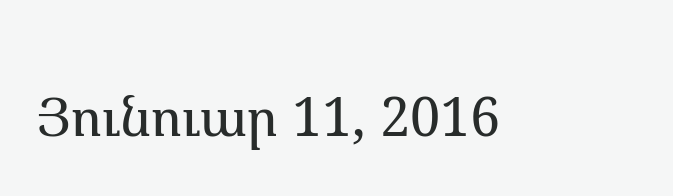Յունուար 11, 2016